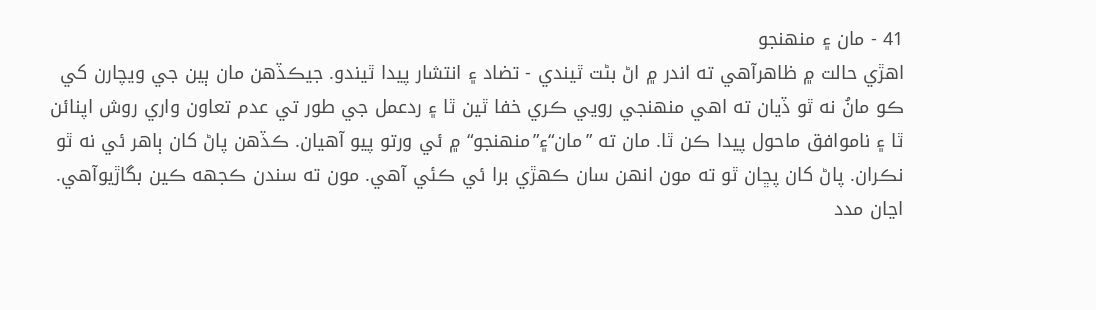41 - مان ۽ منهنجو
اهڙي حالت ۾ ظاهرآهي ته اندر ۾ اڻ بڻت ٿيندي - تضاد ۽ انتشار پيدا ٿيندو. جيڪڏهن مان ٻين جي ويچارن کي ڪو مانُ نه ٿو ڏيان ته اهي منهنجي رويي ڪري خفا ٿين ٿا ۽ ردعمل جي طور تي عدم تعاون واري روش اپنائن ٿا ۽ ناموافق ماحول پيدا ڪن ٿا. مان ته ”مان“۽”منهنجو“ ۾ ئي ورتو پيو آهيان. ڪڏهن پاڻ کان ٻاهر ئي نه ٿو نڪران. پاڻ کان پڇان ٿو ته مون انهن سان ڪهڙي برا ئي ڪئي آهي. مون ته سندن ڪجهه ڪين بگاڙيوآهي. اڃان مدد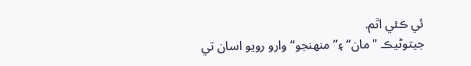ئي ڪئي اٿم.
جيتوڻيڪ "مان“ ۽”منهنجو“ وارو رويو اسان تي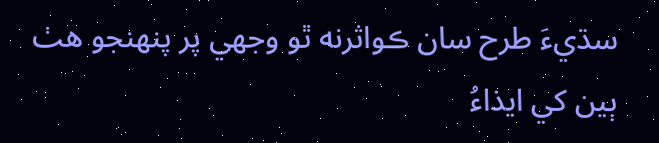سڌيءَ طرح سان ڪواثرنه ٿو وجهي پر پنهنجو هٺ ٻين کي ايذاءُ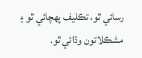رسائي ٿو، تڪليف پهچائي ٿو ۽ مشڪلاتون وڌائي ٿو.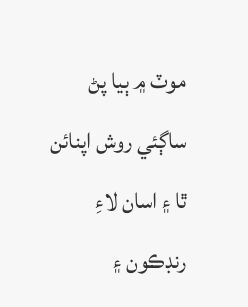موٽ ۾ ٻيا پڻ ساڳئي روش اپنائن ٿا ۽ اسان لاءِ رنڊڪون ۽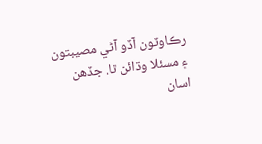رڪاوٽون آڏو آڻي مصيبتون ۽ مسئلا وڌائن ٿا. جڏهن اسان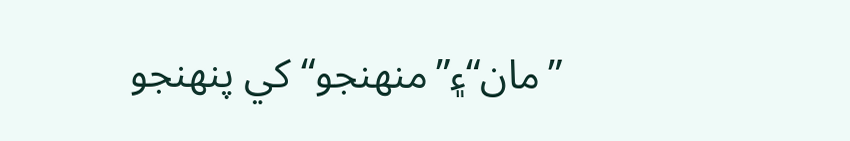”مان“۽”منهنجو“ کي پنهنجو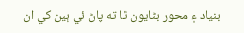بنياد ۽ محور بڻايون ٿا ته پاڻ ئي ٻين کي ان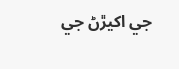جي اکيڙڻ جي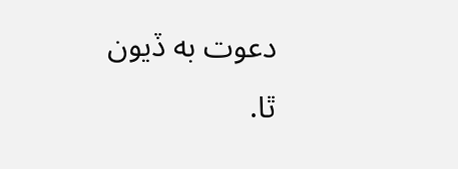دعوت به ڏيون ٿا.